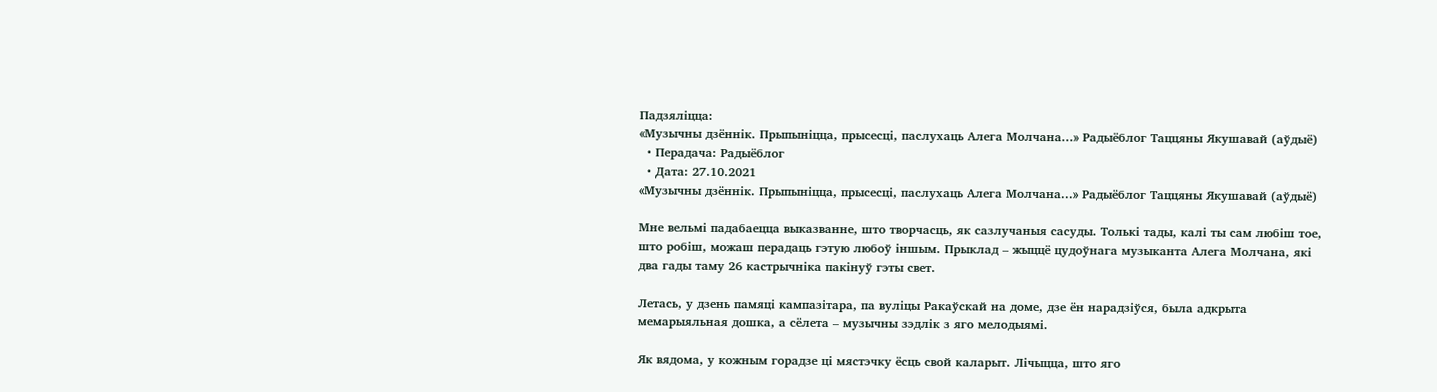Падзяліцца:
«Музычны дзённік. Прыпыніцца, прысесці, паслухаць Алега Молчана...» Радыёблог Таццяны Якушавай (аўдыё)
  • Перадача: Радыёблог
  • Дата: 27.10.2021
«Музычны дзённік. Прыпыніцца, прысесці, паслухаць Алега Молчана...» Радыёблог Таццяны Якушавай (аўдыё)

Мне вельмі падабаецца выказванне, што творчасць, як сазлучаныя сасуды. Толькі тады, калі ты сам любіш тое, што робіш, можаш перадаць гэтую любоў іншым. Прыклад – жыццё цудоўнага музыканта Алега Молчана, які два гады таму 26 кастрычніка пакінуў гэты свет.

Летась, у дзень памяці кампазітара, па вуліцы Ракаўскай на доме, дзе ён нарадзіўся, была адкрыта мемарыяльная дошка, а сёлета – музычны зэдлік з яго мелодыямі.

Як вядома, у кожным горадзе ці мястэчку ёсць свой каларыт. Лічыцца, што яго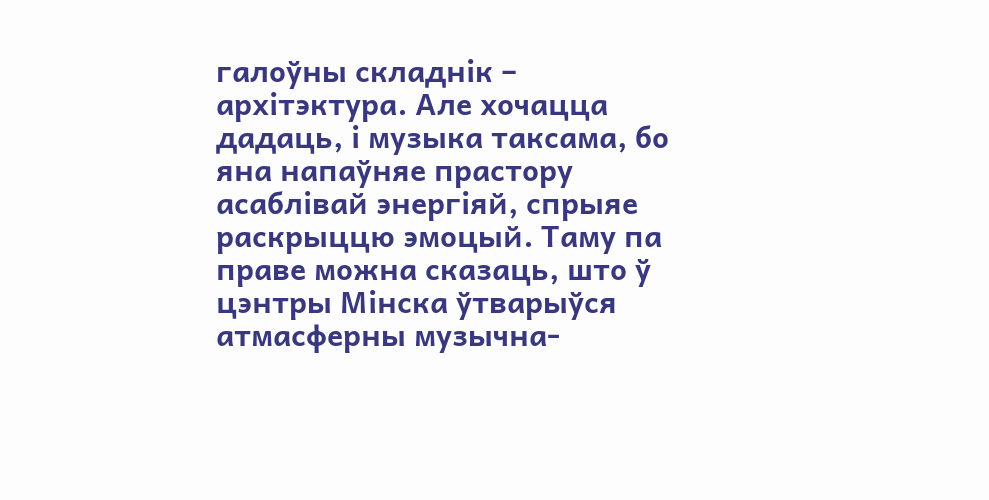галоўны складнік – архітэктура. Але хочацца дадаць, і музыка таксама, бо яна напаўняе прастору асаблівай энергіяй, спрыяе раскрыццю эмоцый. Таму па праве можна сказаць, што ў цэнтры Мінска ўтварыўся атмасферны музычна-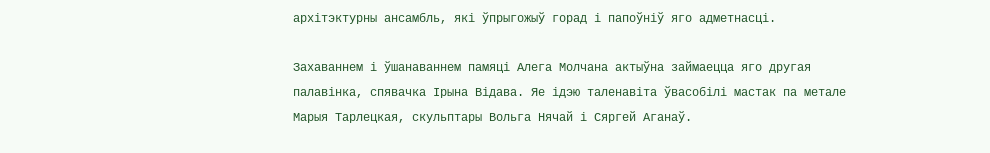архітэктурны ансамбль, які ўпрыгожыў горад і папоўніў яго адметнасці.

Захаваннем і ўшанаваннем памяці Алега Молчана актыўна займаецца яго другая палавінка, спявачка Ірына Відава. Яе ідэю таленавіта ўвасобілі мастак па метале Марыя Тарлецкая, скульптары Вольга Нячай і Сяргей Аганаў.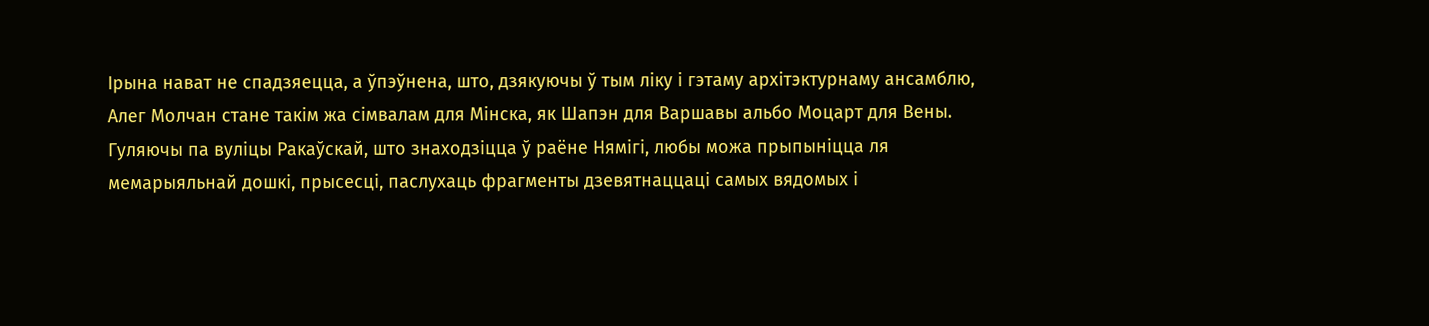Ірына нават не спадзяецца, а ўпэўнена, што, дзякуючы ў тым ліку і гэтаму архітэктурнаму ансамблю, Алег Молчан стане такім жа сімвалам для Мінска, як Шапэн для Варшавы альбо Моцарт для Вены. Гуляючы па вуліцы Ракаўскай, што знаходзіцца ў раёне Нямігі, любы можа прыпыніцца ля мемарыяльнай дошкі, прысесці, паслухаць фрагменты дзевятнаццаці самых вядомых і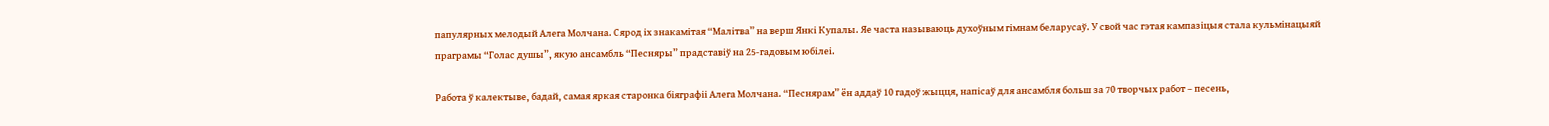папулярных мелодый Алега Молчана. Сярод іх знакамітая “Малітва” на верш Янкі Купалы. Яе часта называюць духоўным гімнам беларусаў. У свой час гэтая кампазіцыя стала кульмінацыяй праграмы “Голас душы”, якую ансамбль “Песняры” прадставіў на 25-гадовым юбілеі.

Работа ў калектыве, бадай, самая яркая старонка біяграфіі Алега Молчана. “Песнярам” ён аддаў 10 гадоў жыцця, напісаў для ансамбля больш за 70 творчых работ – песень,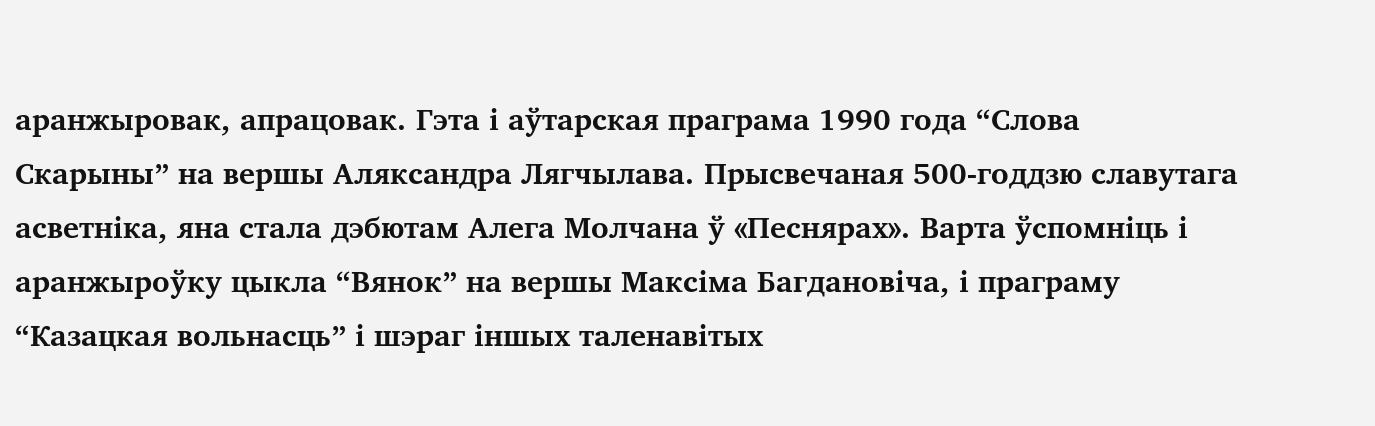аранжыровак, апрацовак. Гэта і аўтарская праграма 1990 года “Слова Скарыны” на вершы Аляксандра Лягчылава. Прысвечаная 500-годдзю славутага асветніка, яна стала дэбютам Алега Молчана ў «Песнярах». Варта ўспомніць і аранжыроўку цыкла “Вянок” на вершы Максіма Багдановіча, і праграму “Казацкая вольнасць” і шэраг іншых таленавітых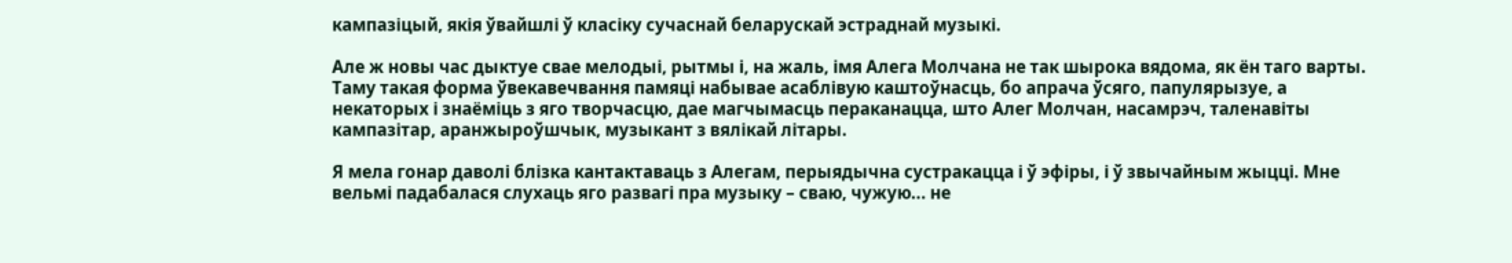кампазіцый, якія ўвайшлі ў класіку сучаснай беларускай эстраднай музыкі.

Але ж новы час дыктуе свае мелодыі, рытмы і, на жаль, імя Алега Молчана не так шырока вядома, як ён таго варты. Таму такая форма ўвекавечвання памяці набывае асаблівую каштоўнасць, бо апрача ўсяго, папулярызуе, а некаторых і знаёміць з яго творчасцю, дае магчымасць пераканацца, што Алег Молчан, насамрэч, таленавіты кампазітар, аранжыроўшчык, музыкант з вялікай літары.

Я мела гонар даволі блізка кантактаваць з Алегам, перыядычна сустракацца і ў эфіры, і ў звычайным жыцці. Мне вельмі падабалася слухаць яго развагі пра музыку – сваю, чужую... не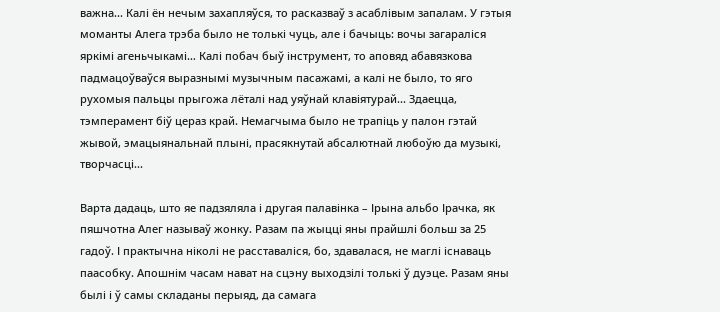важна... Калі ён нечым захапляўся, то расказваў з асаблівым запалам. У гэтыя моманты Алега трэба было не толькі чуць, але і бачыць: вочы загараліся яркімі агеньчыкамі… Калі побач быў інструмент, то аповяд абавязкова падмацоўваўся выразнымі музычным пасажамі, а калі не было, то яго рухомыя пальцы прыгожа лёталі над уяўнай клавіятурай... Здаецца, тэмперамент біў цераз край. Немагчыма было не трапіць у палон гэтай жывой, эмацыянальнай плыні, прасякнутай абсалютнай любоўю да музыкі, творчасці...

Варта дадаць, што яе падзяляла і другая палавінка – Ірына альбо Ірачка, як пяшчотна Алег называў жонку. Разам па жыцці яны прайшлі больш за 25 гадоў. І практычна ніколі не расставаліся, бо, здавалася, не маглі існаваць паасобку. Апошнім часам нават на сцэну выходзілі толькі ў дуэце. Разам яны былі і ў самы складаны перыяд, да самага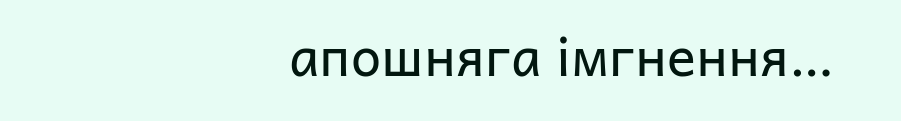апошняга імгнення…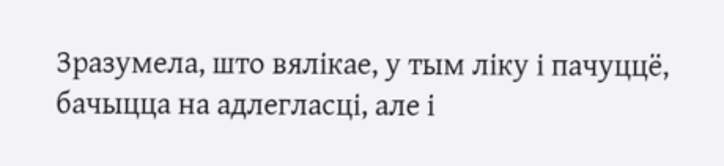Зразумела, што вялікае, у тым ліку і пачуццё, бачыцца на адлегласці, але і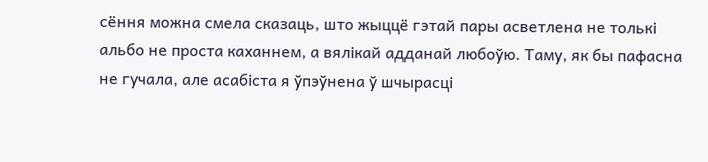сёння можна смела сказаць, што жыццё гэтай пары асветлена не толькі альбо не проста каханнем, а вялікай адданай любоўю. Таму, як бы пафасна не гучала, але асабіста я ўпэўнена ў шчырасці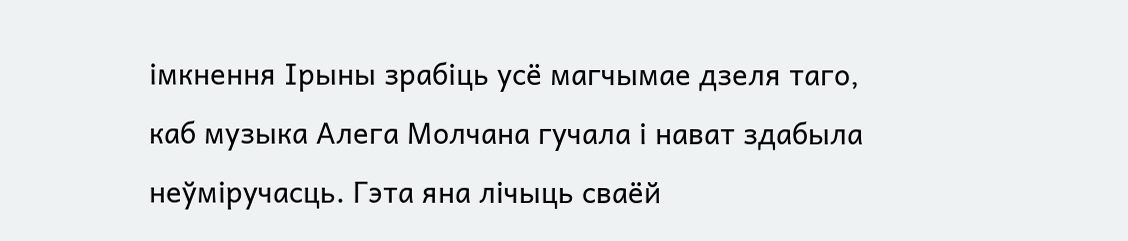імкнення Ірыны зрабіць усё магчымае дзеля таго, каб музыка Алега Молчана гучала і нават здабыла неўміручасць. Гэта яна лічыць сваёй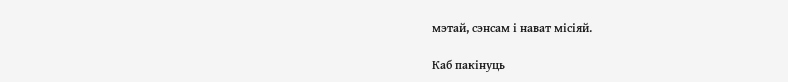мэтай, сэнсам і нават місіяй.

Каб пакінуць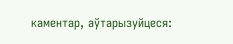каментар, аўтарызуйцеся: